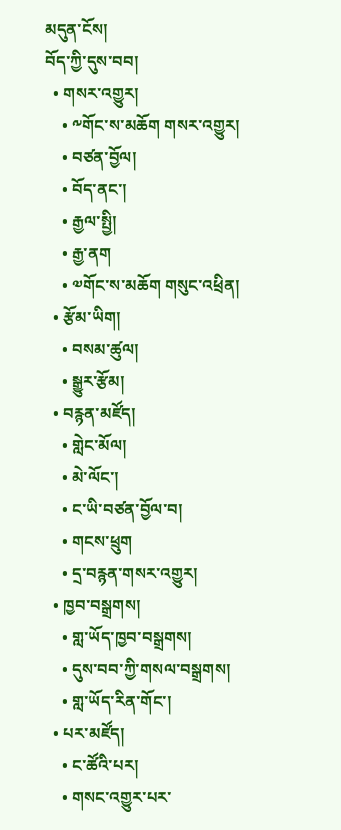མདུན་ངོས།
བོད་ཀྱི་དུས་བབ།
  • གསར་འགྱུར།
    • ༸གོང་ས་མཆོག གསར་འགྱུར།
    • བཙན་བྱོལ།
    • བོད་ནང་།
    • རྒྱལ་སྤྱི།
    • རྒྱ་ནག
    • ༧གོང་ས་མཆོག གསུང་འཕྲིན།
  • རྩོམ་ཡིག།
    • བསམ་ཚུལ།
    • སྒྱུར་རྩོམ།
  • བརྙན་མཛོད།
    • གླེང་མོལ།
    • མེ་ལོང་།
    • ང་ཡི་བཙན་བྱོལ་བ།
    • གངས་ཕྲུག
    • དྲ་བརྙན་གསར་འགྱུར།
  • ཁྱབ་བསྒྲགས།
    • གླ་ཡོད་ཁྱབ་བསྒྲགས།
    • དུས་བབ་ཀྱི་གསལ་བསྒྲགས།
    • གླ་ཡོད་རིན་གོང་།
  • པར་མཛོད།
    • ང་ཚོའི་པར།
    • གསང་འགྱུར་པར་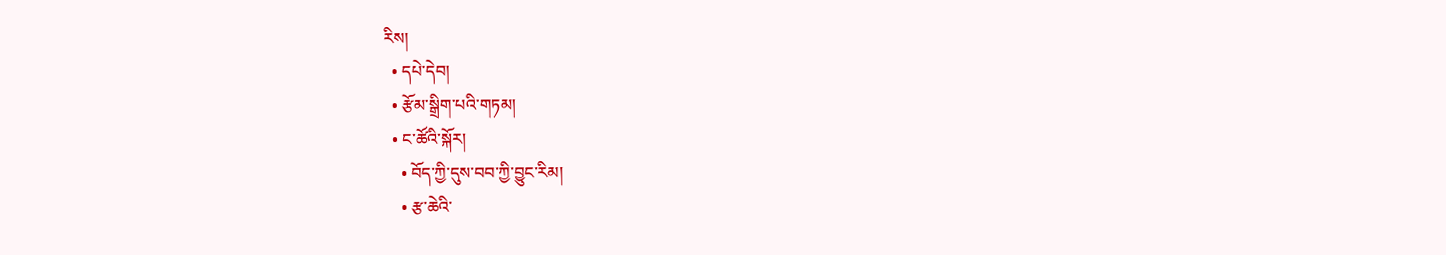རིས།
  • དཔེ་དེབ།
  • རྩོམ་སྒྲིག་པའི་གཏམ།
  • ང་ཚོའི་སྐོར།
    • བོད་ཀྱི་དུས་བབ་ཀྱི་བྱུང་རིམ།
    • རྩ་ཆེའི་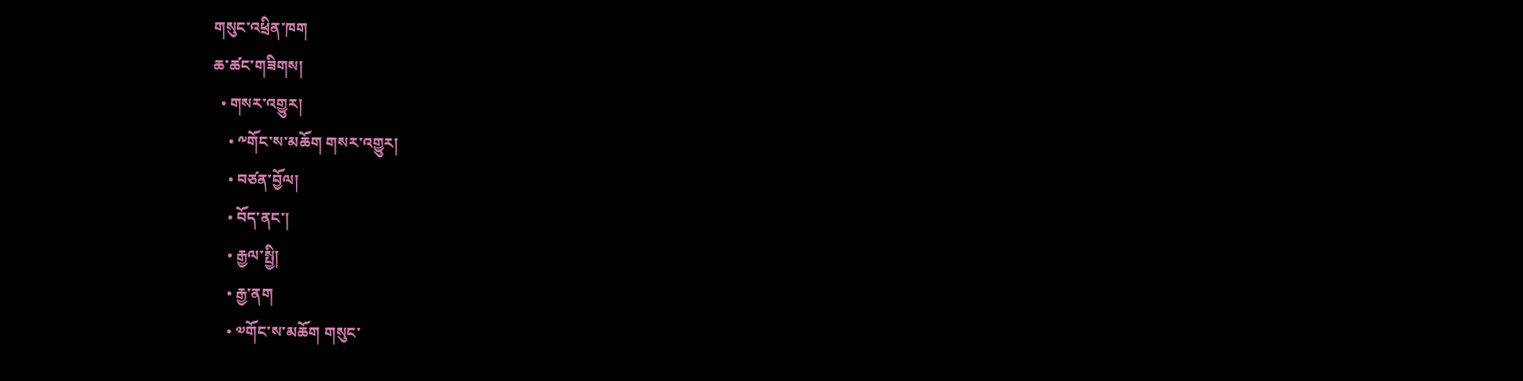གསུང་འཕྲིན་ཁག
ཆ་ཚང་གཟིགས།
  • གསར་འགྱུར།
    • ༸གོང་ས་མཆོག གསར་འགྱུར།
    • བཙན་བྱོལ།
    • བོད་ནང་།
    • རྒྱལ་སྤྱི།
    • རྒྱ་ནག
    • ༧གོང་ས་མཆོག གསུང་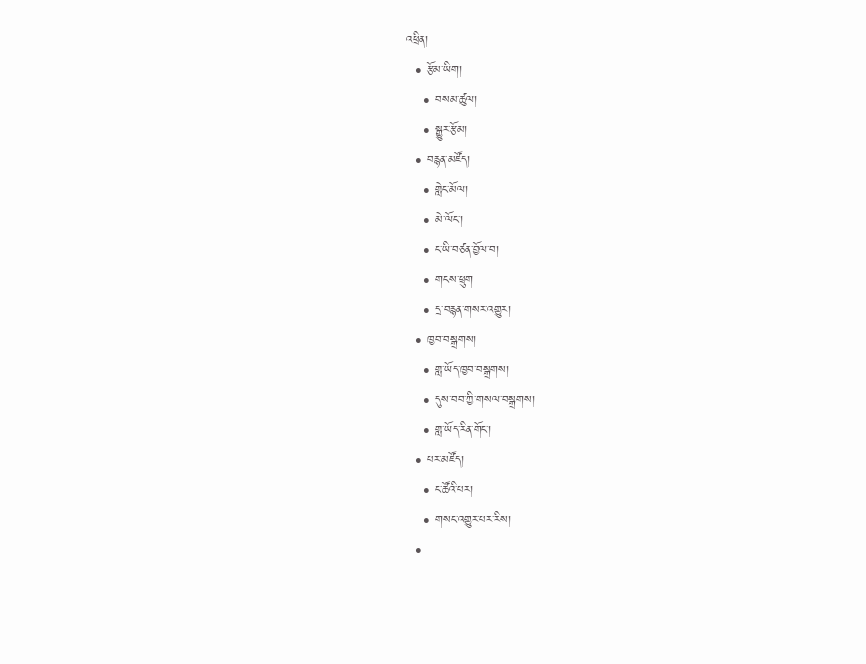འཕྲིན།
  • རྩོམ་ཡིག།
    • བསམ་ཚུལ།
    • སྒྱུར་རྩོམ།
  • བརྙན་མཛོད།
    • གླེང་མོལ།
    • མེ་ལོང་།
    • ང་ཡི་བཙན་བྱོལ་བ།
    • གངས་ཕྲུག
    • དྲ་བརྙན་གསར་འགྱུར།
  • ཁྱབ་བསྒྲགས།
    • གླ་ཡོད་ཁྱབ་བསྒྲགས།
    • དུས་བབ་ཀྱི་གསལ་བསྒྲགས།
    • གླ་ཡོད་རིན་གོང་།
  • པར་མཛོད།
    • ང་ཚོའི་པར།
    • གསང་འགྱུར་པར་རིས།
  •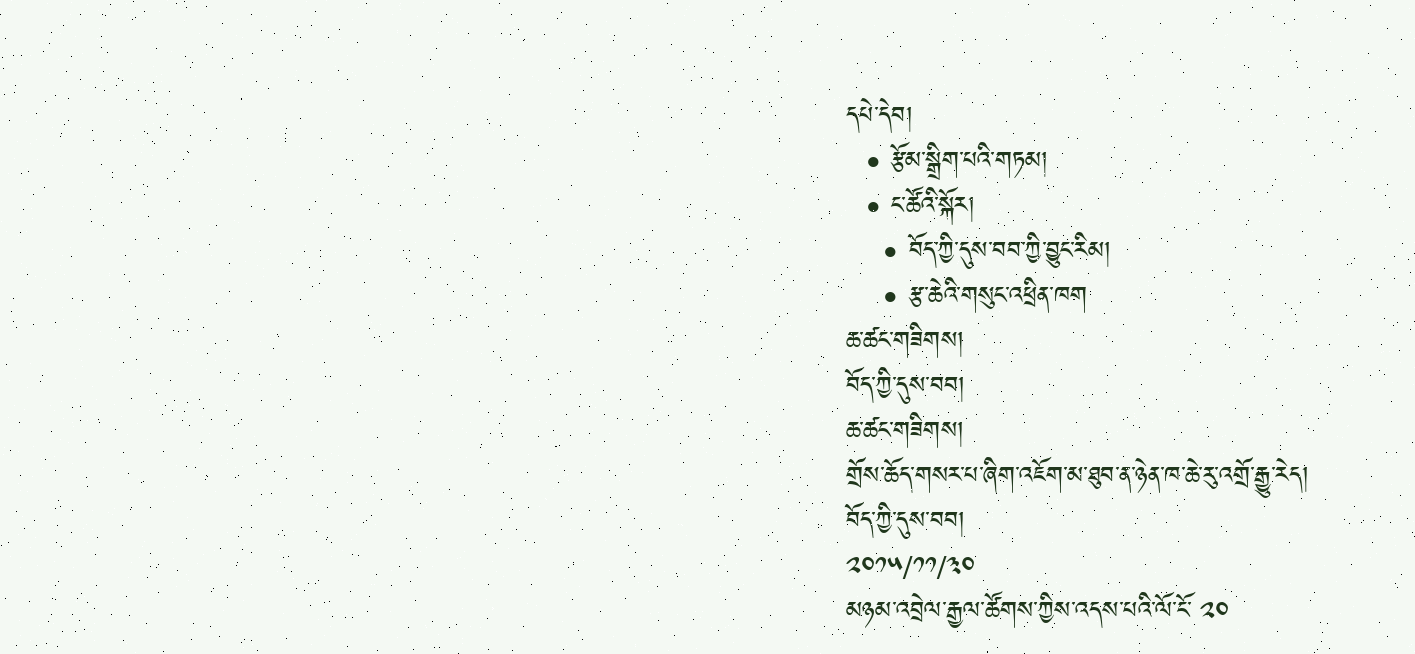དཔེ་དེབ།
  • རྩོམ་སྒྲིག་པའི་གཏམ།
  • ང་ཚོའི་སྐོར།
    • བོད་ཀྱི་དུས་བབ་ཀྱི་བྱུང་རིམ།
    • རྩ་ཆེའི་གསུང་འཕྲིན་ཁག
ཆ་ཚང་གཟིགས།
བོད་ཀྱི་དུས་བབ།
ཆ་ཚང་གཟིགས།
གྲོས་ཆོད་གསར་པ་ཞིག་འཇོག་མ་ཐུབ་ན་ཉེན་ཁ་ཆེ་རུ་འགྲོ་རྒྱུ་རེད།
བོད་ཀྱི་དུས་བབ།
༢༠༡༥/༡༡/༣༠
མཉམ་འབྲེལ་རྒྱལ་ཚོགས་ཀྱིས་འདས་པའི་ལོ་ངོ་ ༢༠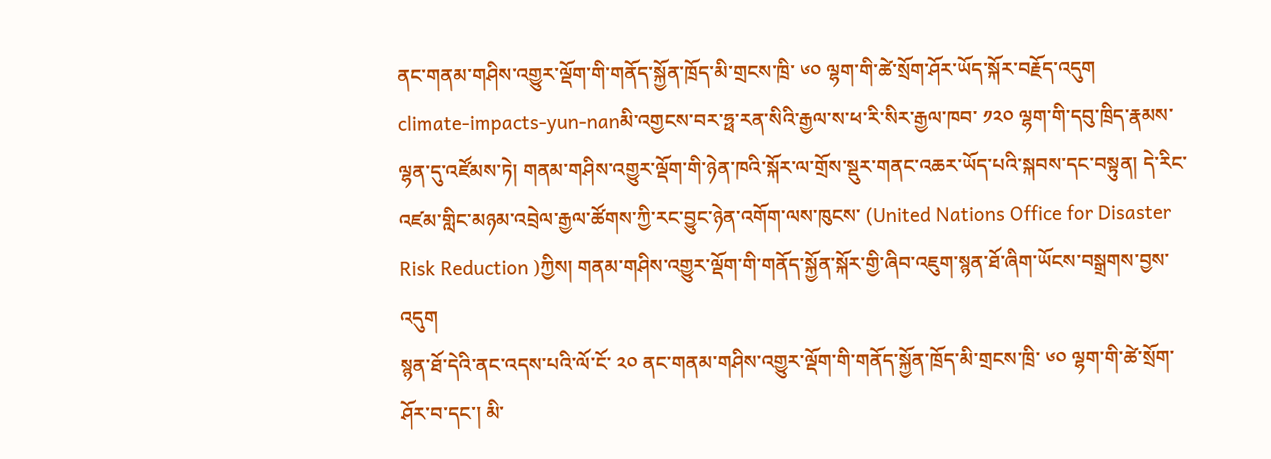ནང་གནམ་གཤིས་འགྱུར་ལྡོག་གི་གནོད་སྐྱོན་ཁྲོད་མི་གྲངས་ཁྲི་ ༦༠ ལྷག་གི་ཚེ་སྲོག་ཤོར་ཡོད་སྐོར་བརྗོད་འདུག
climate-impacts-yun-nanམི་འགྱངས་བར་ཧྥ་རན་སིའི་རྒྱལ་ས་ཕ་རི་སིར་རྒྱལ་ཁབ་ ༡༢༠ ལྷག་གི་དབུ་ཁྲིད་རྣམས་ལྷན་དུ་འཛོམས་ཏེ། གནམ་གཤིས་འགྱུར་ལྡོག་གི་ཉེན་ཁའི་སྐོར་ལ་གྲོས་སྡུར་གནང་འཆར་ཡོད་པའི་སྐབས་དང་བསྟུན། དེ་རིང་འཛམ་གླིང་མཉམ་འབྲེལ་རྒྱལ་ཚོགས་ཀྱི་རང་བྱུང་ཉེན་འགོག་ལས་ཁུངས་ (United Nations Office for Disaster Risk Reduction )ཀྱིས། གནམ་གཤིས་འགྱུར་ལྡོག་གི་གནོད་སྐྱོན་སྐོར་གྱི་ཞིབ་འཇུག་སྙན་ཐོ་ཞིག་ཡོངས་བསྒྲགས་བྱས་འདུག
སྙན་ཐོ་དེའི་ནང་འདས་པའི་ལོ་ངོ་ ༢༠ ནང་གནམ་གཤིས་འགྱུར་ལྡོག་གི་གནོད་སྐྱོན་ཁྲོད་མི་གྲངས་ཁྲི་ ༦༠ ལྷག་གི་ཚེ་སྲོག་ཤོར་བ་དང་། མི་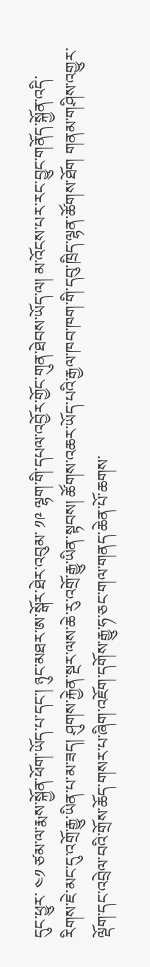དུང་ཕྱུར་ ༤༡ ཙམ་ལ་རྨས་སྐྱོན་ཕོག་ཡོད་པ་དང་། ཉུང་མཐར་ཨ་སྒོར་ཐེར་འབུམ་ ༡༩ ལྷག་གི་དཔལ་འབྱོར་གྱོང་གུན་ཐེབས་ཡོད་ལ། མ་འོངས་པར་རང་བྱུང་གནོད་སྐྱོན་འདི་རིགས་ཇེ་མང་དུ་འགྲོ་རྒྱུ་ཡིན་པ་མ་ཟད། ཤུགས་རྐྱེན་སྔར་ལས་ཆེ་རུ་འགྲོ་རྒྱུ་ཡིན་སྟབས། ཚོགས་འཆར་ཡོད་པའི་རྒྱལ་ཁབ་ཁག་གི་དབུ་ཁྲིད་ལྷན་ཚོགས་ཐོག གནམ་གཤིས་འགྱུར་ལྡོག་དང་འབྲེལ་བའི་གྲོས་ཆོད་གསར་པ་ཞིག་འཇོག་དགོས་རྒྱུ་ཧ་ཅང་གལ་གནད་ཆེན་པོ་ཆགས་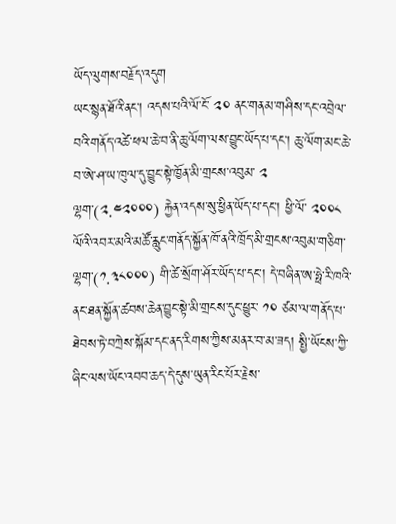ཡོད་ལུགས་བརྗོད་འདུག
ཡང་སྙན་ཐོའི་ནང་། འདས་པའི་ལོ་ངོ་ ༢༠ ནང་གནམ་གཤིས་དང་འབྲེལ་བའི་གནོད་འཚེ་ཕལ་ཆེ་བ་ནི་ཆུ་ལོག་ལས་བྱུང་ཡོད་པ་དང་། ཆུ་ལོག་མང་ཆེ་བ་ཨེ་ཤ་ཡ་ཁུལ་དུ་བྱུང་སྟེ་ཁྱོན་མི་གྲངས་འབུམ་ ༢ ལྷག་(༢.༤༢༠༠༠) རྐྱེན་འདས་སུ་ཕྱིན་ཡོད་པ་དང་། ཕྱི་ལོ་ ༢༠༠༨ ལོའི་འབར་མའི་མཚོ་རླུང་གནོད་སྐྱོན་ཁོ་ནའི་ཁྲོད་མི་གྲངས་འབུམ་གཅིག་ལྷག་(༡.༣༨༠༠༠) གི་ཚེ་སྲོག་ཤོར་ཡོད་པ་དང་། དེ་བཞིན་ཨ་ཧྥེ་རི་ཁའི་ནང་ཐན་སྐྱོན་ཚབས་ཆེན་བྱུང་སྟེ་མི་གྲངས་དུང་ཕྱུར་ ༡༠ ཙམ་ལ་གནོད་པ་ཐེབས་ཏེ་བཀྲེས་སྐོམ་དང་ནད་རིགས་ཀྱིས་མནར་བ་མ་ཟད། སྤྱི་ཡོངས་ཀྱི་ཞིང་ལས་ཡོང་འབབ་ཆད་དེ་དུས་ཡུན་རིང་པོར་རྗེས་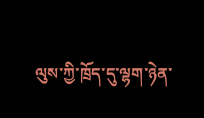ལུས་ཀྱི་ཁྲོད་དུ་ལྷག་ཉེན་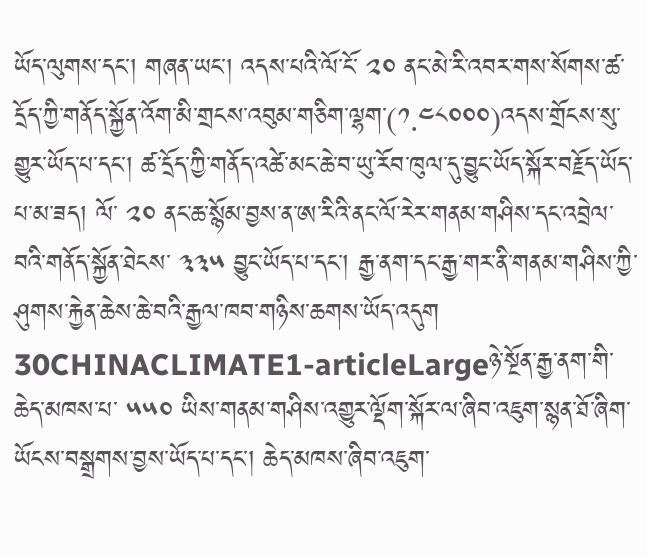ཡོད་ལུགས་དང་། གཞན་ཡང་། འདས་པའི་ལོ་ངོ་ ༢༠ ནང་མེ་རི་འབར་གས་སོགས་ཚ་དྲོད་ཀྱི་གནོད་སྐྱོན་འོག་མི་གྲངས་འབུམ་གཅིག་ལྷག་(༡.༤༨༠༠༠)འདས་གྲོངས་སུ་གྱུར་ཡོད་པ་དང་། ཚ་དྲོད་ཀྱི་གནོད་འཚེ་མང་ཆེ་བ་ཡུ་རོབ་ཁུལ་དུ་བྱུང་ཡོད་སྐོར་བརྗོད་ཡོད་པ་མ་ཟད། ལོ་ ༢༠ ནང་ཆ་སྙོམ་བྱས་ན་ཨ་རིའི་ནང་ལོ་རེར་གནམ་གཤིས་དང་འབྲེལ་བའི་གནོད་སྐྱོན་ཐེངས་ ༣༣༥ བྱུང་ཡོད་པ་དང་། རྒྱ་ནག་དང་རྒྱ་གར་ནི་གནམ་གཤིས་ཀྱི་ཤུགས་རྐྱེན་ཆེས་ཆེ་བའི་རྒྱལ་ཁབ་གཉིས་ཆགས་ཡོད་འདུག
30CHINACLIMATE1-articleLargeཉེ་སྔོན་རྒྱ་ནག་གི་ཆེད་མཁས་པ་ ༥༥༠ ཡིས་གནམ་གཤིས་འགྱུར་ལྡོག་སྐོར་ལ་ཞིབ་འཇུག་སྙན་ཐོ་ཞིག་ཡོངས་བསྒྲགས་བྱས་ཡོད་པ་དང་། ཆེད་མཁས་ཞིབ་འཇུག་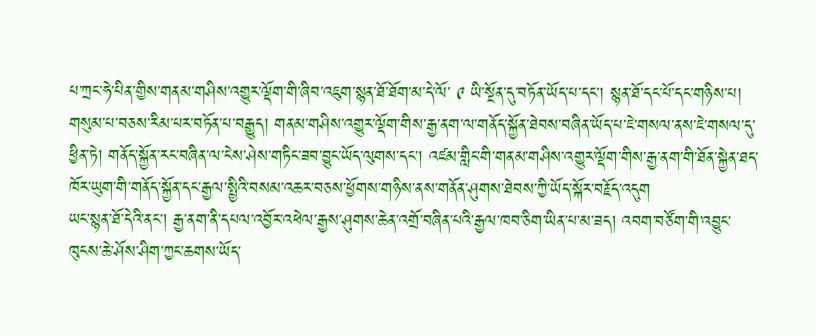པ་ཀྲང་ཧེ་པིན་གྱིས་གནམ་གཤིས་འགྱུར་ལྡོག་གི་ཞིབ་འཇུག་སྙན་ཐོ་ཐོག་མ་དེ་ལོ་ ༩ ཡི་སྔོན་དུ་བཏོན་ཡོད་པ་དང་། སྙན་ཐོ་དང་པོ་དང་གཉིས་པ། གསུམ་པ་བཅས་རིམ་པར་བཏོན་པ་བརྒྱུད། གནམ་གཤིས་འགྱུར་ལྡོག་གིས་རྒྱ་ནག་ལ་གནོད་སྐྱོན་ཐེབས་བཞིན་ཡོད་པ་ཇེ་གསལ་ནས་ཇེ་གསལ་དུ་ཕྱིན་ཏེ། གནོད་སྐྱོན་རང་བཞིན་ལ་ངེས་ཤེས་གཏིང་ཟབ་བྱུང་ཡོད་ལུགས་དང་། འཛམ་གླིང་གི་གནམ་གཤིས་འགྱུར་ལྡོག་གིས་རྒྱ་ནག་གི་ཐོན་སྐྱེན་ཐད་ཁོར་ཡུག་གི་གནོད་སྐྱོན་དང་རྒྱལ་སྤྱིའི་བསམ་འཆར་བཅས་ཕྱོགས་གཉིས་ནས་གནོན་ཤུགས་ཐེབས་ཀྱི་ཡོད་སྐོར་བརྗོད་འདུག
ཡང་སྙན་ཐོ་དེའི་ནང་། རྒྱ་ནག་ནི་དཔལ་འབྱོར་འཕེལ་རྒྱས་ཤུགས་ཆེན་འགྲོ་བཞིན་པའི་རྒྱལ་ཁབ་ཅིག་ཡིན་པ་མ་ཟད། འབག་བཙོག་གི་འབྱུང་ཁུངས་ཆེ་ཤོས་ཤིག་ཀྱང་ཆགས་ཡོད་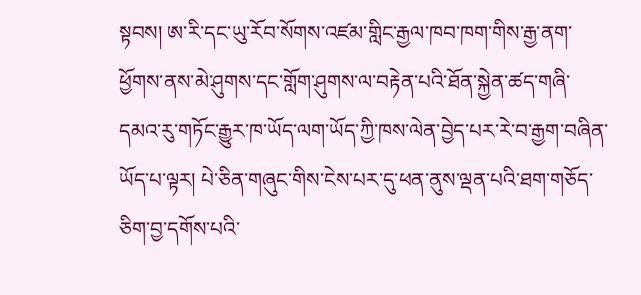སྟབས། ཨ་རི་དང་ཡུ་རོབ་སོགས་འཛམ་གླིང་རྒྱལ་ཁབ་ཁག་གིས་རྒྱ་ནག་ཕྱོགས་ནས་མེ་ཤུགས་དང་གློག་ཤུགས་ལ་བརྟེན་པའི་ཐོན་སྐྱེན་ཚད་གཞི་དམའ་རུ་གཏོང་རྒྱུར་ཁ་ཡོད་ལག་ཡོད་ཀྱི་ཁས་ལེན་བྱེད་པར་རེ་བ་རྒྱག་བཞིན་ཡོད་པ་ལྟར། པེ་ཅིན་གཞུང་གིས་ངེས་པར་དུ་ཕན་ནུས་ལྡན་པའི་ཐག་གཅོད་ཅིག་བྱ་དགོས་པའི་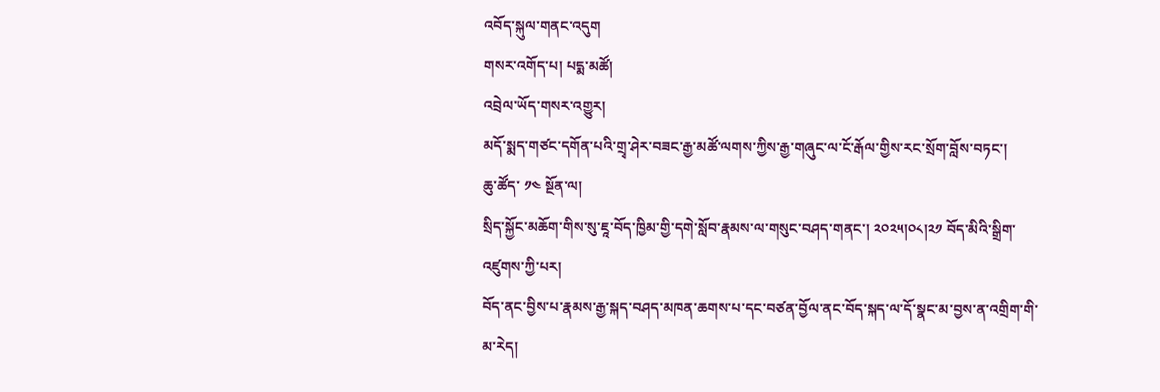འབོད་སྐུལ་གནང་འདུག
གསར་འགོད་པ། པདྨ་མཚོ།
འབྲེལ་ཡོད་གསར་འགྱུར།
མདོ་སྨད་གཙང་དགོན་པའི་གྲྭ་ཤེར་བཟང་རྒྱ་མཚོ་ལགས་ཀྱིས་རྒྱ་གཞུང་ལ་ངོ་རྒོལ་གྱིས་རང་སྲོག་བློས་བཏང་།
ཆུ་ཚོད་ ༡༤ སྔོན་ལ།
སྲིད་སྐྱོང་མཆོག་གིས་སུ་ཇཱ་བོད་ཁྱིམ་གྱི་དགེ་སློབ་རྣམས་ལ་གསུང་བཤད་གནང་། ༢༠༢༥།༠༨།༢༡ བོད་མིའི་སྒྲིག་འཛུགས་ཀྱི་པར།
བོད་ནང་བྱིས་པ་རྣམས་རྒྱ་སྐད་བཤད་མཁན་ཆགས་པ་དང་བཙན་བྱོལ་ནང་བོད་སྐད་ལ་དོ་སྣང་མ་བྱས་ན་འགྲིག་གི་མ་རེད།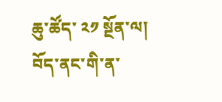ཆུ་ཚོད་ ༢༡ སྔོན་ལ།
བོད་ནང་གི་ན་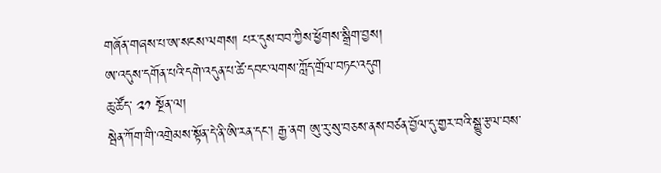གཞོན་གཞས་པ་ཨ་སངས་ལགས། པར་དུས་བབ་ཀྱིས་ཕྱོགས་སྒྲིག་བྱས།
ཨ་འདུས་དགོན་པའི་དགེ་འདུན་པ་ཚེ་དབང་ལགས་ཀློད་གྲོལ་བཏང་འདུག
ཆུ་ཚོད་ ༢༡ སྔོན་ལ།
སྦེན་ཀོག་གི་འགྲེམས་སྟོན་དེ་ནི་ཨི་རན་དང་། རྒྱ་ནག ཨུ་རུ་སུ་བཅས་ནས་བཙན་བྱོལ་དུ་གྱར་བའི་སྒྱུ་རྩལ་བས་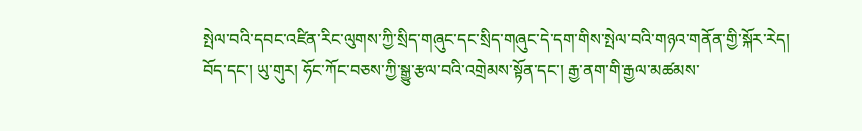སྤེལ་བའི་དབང་འཛིན་རིང་ལུགས་ཀྱི་སྲིད་གཞུང་དང་སྲིད་གཞུང་དེ་དག་གིས་སྤེལ་བའི་གཉའ་གནོན་གྱི་སྐོར་རེད།
བོད་དང་། ཡུ་གུར། ཧོང་ཀོང་བཅས་ཀྱི་སྒྱུ་རྩལ་བའི་འགྲེམས་སྟོན་དང་། རྒྱ་ནག་གི་རྒྱལ་མཚམས་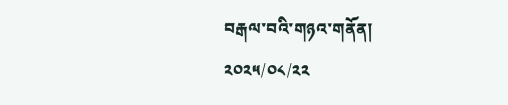བརྒལ་བའི་གཉའ་གནོན།
༢༠༢༥/༠༨/༢༢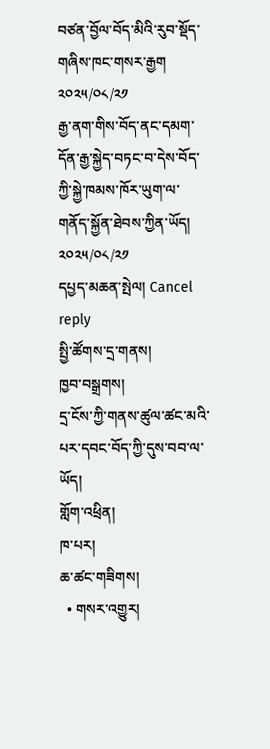བཙན་བྱོལ་བོད་མིའི་རུབ་སྡོད་གཞིས་ཁང་གསར་རྒྱག
༢༠༢༥/༠༨/༢༡
རྒྱ་ནག་གིས་བོད་ནང་དམག་དོན་རྒྱ་སྐྱེད་བཏང་བ་དེས་བོད་ཀྱི་སྐྱེ་ཁམས་ཁོར་ཡུག་ལ་གནོད་སྐྱོན་ཐེབས་ཀྱིན་ཡོད།
༢༠༢༥/༠༨/༢༡
དཔྱད་མཆན་སྤེལ། Cancel reply
སྤྱི་ཚོགས་དྲ་གནས།
ཁྱབ་བསྒྲགས།
དྲ་ངོས་ཀྱི་གནས་ཚུལ་ཚང་མའི་པར་དབང་བོད་ཀྱི་དུས་བབ་ལ་ཡོད།
གློག་འཕྲིན།
ཁ་པར།
ཆ་ཚང་གཟིགས།
  • གསར་འགྱུར།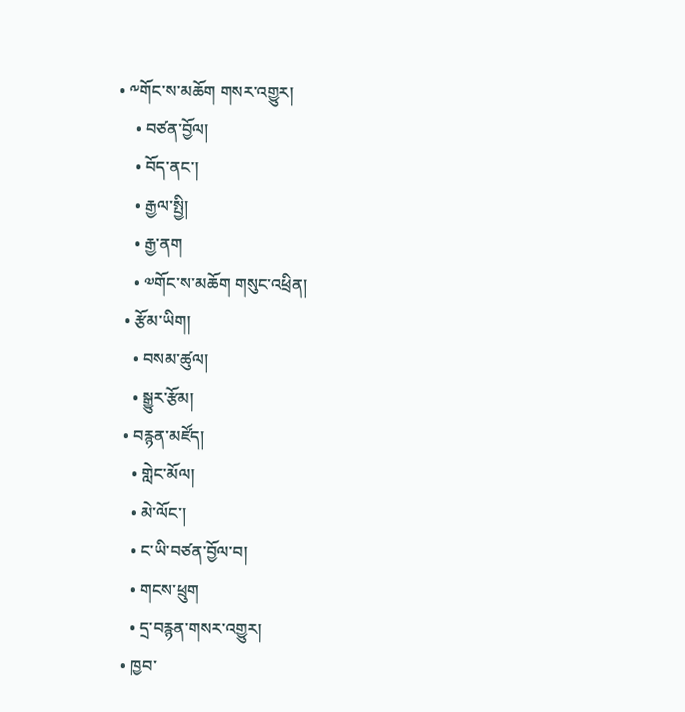• ༸གོང་ས་མཆོག གསར་འགྱུར།
    • བཙན་བྱོལ།
    • བོད་ནང་།
    • རྒྱལ་སྤྱི།
    • རྒྱ་ནག
    • ༧གོང་ས་མཆོག གསུང་འཕྲིན།
  • རྩོམ་ཡིག།
    • བསམ་ཚུལ།
    • སྒྱུར་རྩོམ།
  • བརྙན་མཛོད།
    • གླེང་མོལ།
    • མེ་ལོང་།
    • ང་ཡི་བཙན་བྱོལ་བ།
    • གངས་ཕྲུག
    • དྲ་བརྙན་གསར་འགྱུར།
  • ཁྱབ་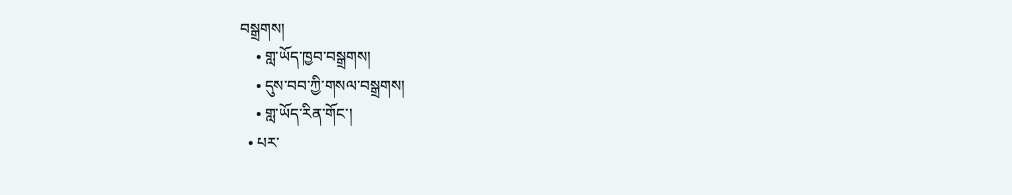བསྒྲགས།
    • གླ་ཡོད་ཁྱབ་བསྒྲགས།
    • དུས་བབ་ཀྱི་གསལ་བསྒྲགས།
    • གླ་ཡོད་རིན་གོང་།
  • པར་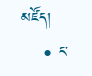མཛོད།
    • ང་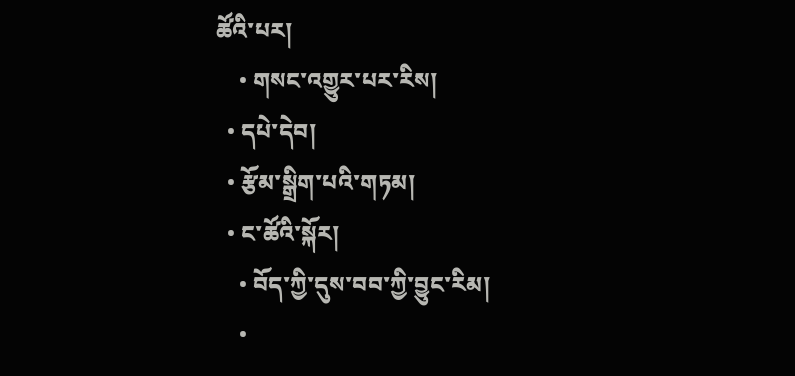ཚོའི་པར།
    • གསང་འགྱུར་པར་རིས།
  • དཔེ་དེབ།
  • རྩོམ་སྒྲིག་པའི་གཏམ།
  • ང་ཚོའི་སྐོར།
    • བོད་ཀྱི་དུས་བབ་ཀྱི་བྱུང་རིམ།
    •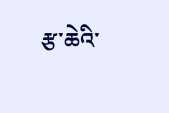རྩ་ཆེའི་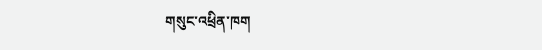གསུང་འཕྲིན་ཁག